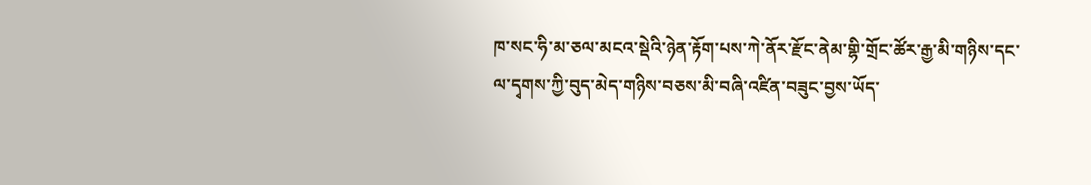ཁ་སང་ཧི་མ་ཅལ་མངའ་སྡེའི་ཉེན་རྟོག་པས་ཀེ་ནོར་རྫོང་ནེམ་གྷི་གྲོང་ཚོར་རྒྱ་མི་གཉིས་དང་ལ་དྭགས་ཀྱི་བུད་མེད་གཉིས་བཅས་མི་བཞི་འཛིན་བཟུང་བྱས་ཡོད་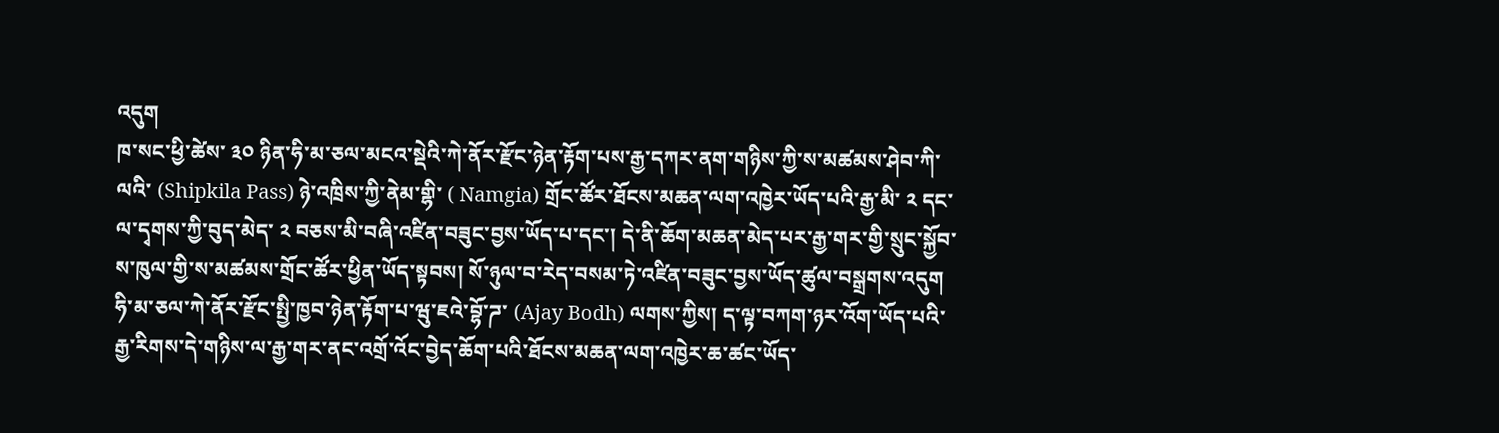འདུག
ཁ་སང་ཕྱི་ཚེས་ ༣༠ ཉིན་ཧི་མ་ཅལ་མངའ་སྡེའི་ཀེ་ནོར་རྫོང་ཉེན་རྟོག་པས་རྒྱ་དཀར་ནག་གཉིས་ཀྱི་ས་མཚམས་ཤེབ་ཀི་ལའི་ (Shipkila Pass) ཉེ་འཁྲིས་ཀྱི་ནེམ་གྷི་ ( Namgia) གྲོང་ཚོར་ཐོངས་མཆན་ལག་འཁྱེར་ཡོད་པའི་རྒྱ་མི་ ༢ དང་ལ་དྭགས་ཀྱི་བུད་མེད་ ༢ བཅས་མི་བཞི་འཛིན་བཟུང་བྱས་ཡོད་པ་དང་། དེ་ནི་ཆོག་མཆན་མེད་པར་རྒྱ་གར་གྱི་སྲུང་སྐྱོབ་ས་ཁུལ་གྱི་ས་མཚམས་གྲོང་ཚོར་ཕྱིན་ཡོད་སྟབས། སོ་ཉུལ་བ་རེད་བསམ་ཏེ་འཛིན་བཟུང་བྱས་ཡོད་ཚུལ་བསྒྲགས་འདུག
ཧི་མ་ཅལ་ཀེ་ནོར་རྫོང་སྤྱི་ཁྱབ་ཉེན་རྟོག་པ་ཝུ་ཇའེ་བྷོ་ཌ་ (Ajay Bodh) ལགས་ཀྱིས། ད་ལྟ་བཀག་ཉར་འོག་ཡོད་པའི་རྒྱ་རིགས་དེ་གཉིས་ལ་རྒྱ་གར་ནང་འགྲོ་འོང་བྱེད་ཆོག་པའི་ཐོངས་མཆན་ལག་འཁྱེར་ཆ་ཚང་ཡོད་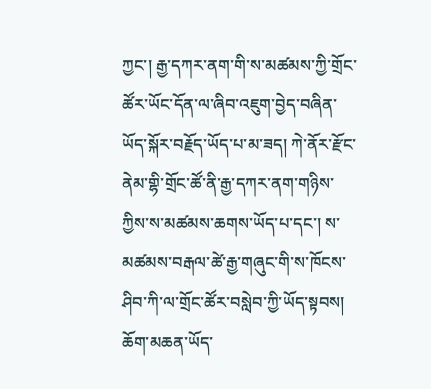ཀྱང་། རྒྱ་དཀར་ནག་གི་ས་མཚམས་ཀྱི་གྲོང་ཚོར་ཡོང་དོན་ལ་ཞིབ་འཇུག་བྱེད་བཞིན་ཡོད་སྐོར་བརྗོད་ཡོད་པ་མ་ཟད། ཀེ་ནོར་རྫོང་ནེམ་གྷི་གྲོང་ཚོ་ནི་རྒྱ་དཀར་ནག་གཉིས་ཀྱིས་ས་མཚམས་ཆགས་ཡོད་པ་དང་། ས་མཚམས་བརྒལ་ཚེ་རྒྱ་གཞུང་གི་ས་ཁོངས་ཤིབ་ཀི་ལ་གྲོང་ཚོར་བསླེབ་ཀྱི་ཡོད་སྟབས། ཆོག་མཆན་ཡོད་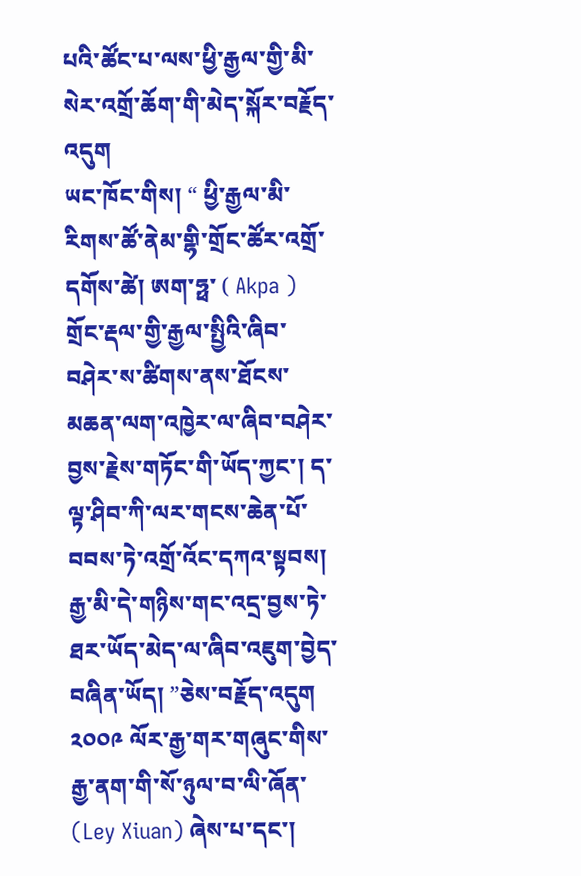པའི་ཚོང་པ་ལས་ཕྱི་རྒྱལ་གྱི་མི་སེར་འགྲོ་ཆོག་གི་མེད་སྐོར་བརྗོད་འདུག
ཡང་ཁོང་གིས། “ ཕྱི་རྒྱལ་མི་རིགས་ཚོ་ནེམ་གྷི་གྲོང་ཚོར་འགྲོ་དགོས་ཚེ། ཨག་ཧྥ་ ( Akpa ) གྲོང་རྡལ་གྱི་རྒྱལ་སྤྱིའི་ཞིབ་བཤེར་ས་ཚིགས་ནས་ཐོངས་མཆན་ལག་འཁྱེར་ལ་ཞིབ་བཤེར་བྱས་རྗེས་གཏོང་གི་ཡོད་ཀྱང་། ད་ལྟ་ཤིབ་ཀི་ལར་གངས་ཆེན་པོ་བབས་ཏེ་འགྲོ་འོང་དཀའ་སྟབས། རྒྱ་མི་དེ་གཉིས་གང་འདྲ་བྱས་ཏེ་ཐར་ཡོད་མེད་ལ་ཞིབ་འཇུག་བྱེད་བཞིན་ཡོད། ”ཅེས་བརྗོད་འདུག
༢༠༠༩ ལོར་རྒྱ་གར་གཞུང་གིས་རྒྱ་ནག་གི་སོ་ཉུལ་བ་ལི་ཞོན་ (Ley Xiuan) ཞེས་པ་དང་།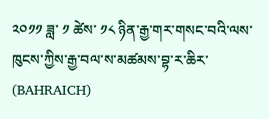༢༠༡༡ ཟླ་ ༡ ཚེས་ ༡༨ ཉིན་རྒྱ་གར་གསང་བའི་ལས་ཁུངས་ཀྱིས་རྒྱ་བལ་ས་མཚམས་བྷ་ར་ཆིར་ (BAHRAICH)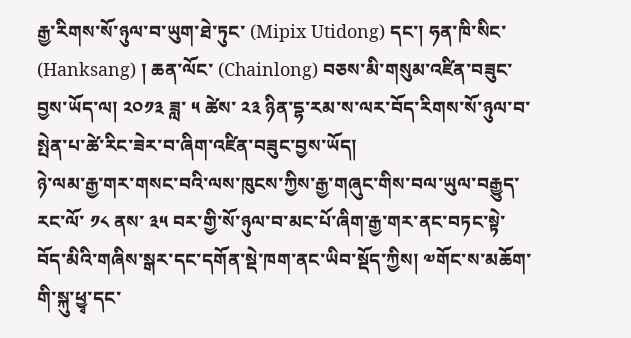རྒྱ་རིགས་སོ་ཉུལ་བ་ཡུག་ཐེ་ཏུང་ (Mipix Utidong) དང་། ཧན་ཁི་སིང་ (Hanksang) ། ཆན་ལོང་ (Chainlong) བཅས་མི་གསུམ་འཛིན་བཟུང་བྱས་ཡོད་ལ། ༢༠༡༣ ཟླ་ ༥ ཚེས་ ༢༣ ཉིན་དྷ་རམ་ས་ལར་བོད་རིགས་སོ་ཉུལ་བ་སྤེན་པ་ཚེ་རིང་ཟེར་བ་ཞིག་འཛིན་བཟུང་བྱས་ཡོད།
ཉེ་ལམ་རྒྱ་གར་གསང་བའི་ལས་ཁུངས་ཀྱིས་རྒྱ་གཞུང་གིས་བལ་ཡུལ་བརྒྱུད་རང་ལོ་ ༡༨ ནས་ ༣༥ བར་གྱི་སོ་ཉུལ་བ་མང་པོ་ཞིག་རྒྱ་གར་ནང་བཏང་སྟེ་བོད་མིའི་གཞིས་སྒར་དང་དགོན་སྡེ་ཁག་ནང་ཡིབ་སྡོད་ཀྱིས། ༧གོང་ས་མཆོག་གི་སྐུ་ཕྱྭ་དང་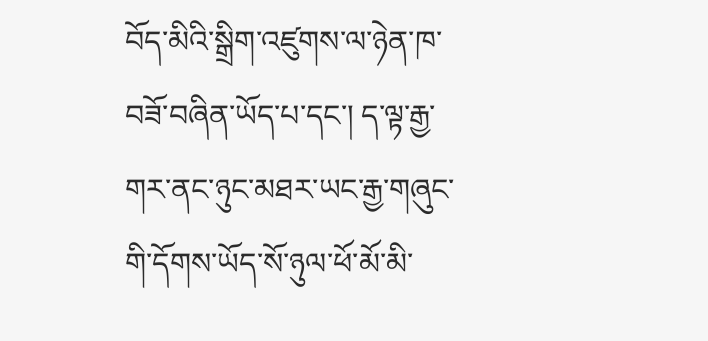བོད་མིའི་སྒྲིག་འཛུགས་ལ་ཉེན་ཁ་བཟོ་བཞིན་ཡོད་པ་དང་། ད་ལྟ་རྒྱ་གར་ནང་ཉུང་མཐར་ཡང་རྒྱ་གཞུང་གི་དོགས་ཡོད་སོ་ཉུལ་ཕོ་མོ་མི་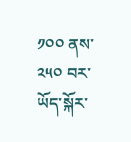༡༠༠ ནས་ ༢༥༠ བར་ཡོད་སྐོར་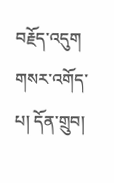བརྗོད་འདུག
གསར་འགོད་པ། དོན་གྲུབ།